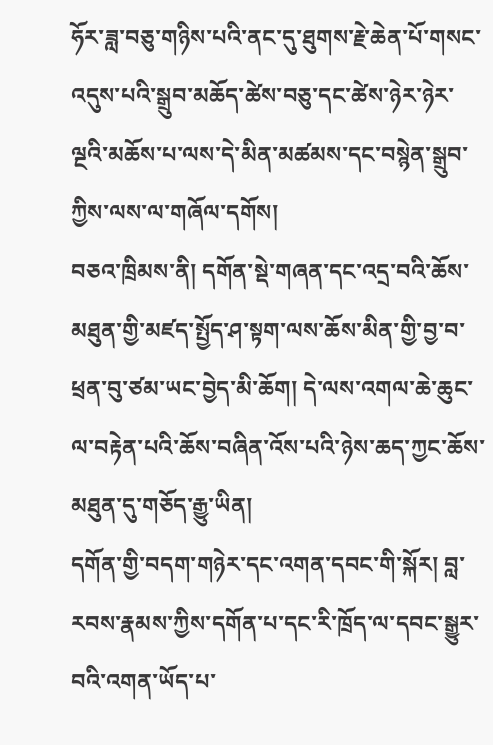ཧོར་ཟླ་བཅུ་གཉིས་པའི་ནང་དུ་ཐུགས་རྗེ་ཆེན་པོ་གསང་འདུས་པའི་སྒྲུབ་མཆོད་ཚེས་བཅུ་དང་ཚེས་ཉེར་ཉེར་ལྔའི་མཆོས་པ་ལས་དེ་མིན་མཚམས་དང་བསྙེན་སྒྲུབ་ཀྱིས་ལས་ལ་གཞོལ་དགོས།
བཅའ་ཁྲིམས་ནི། དགོན་སྡེ་གཞན་དང་འདྲ་བའི་ཆོས་མཐུན་གྱི་མཛད་སྤྱོད་ཤ་སྟག་ལས་ཆོས་མིན་གྱི་བྱ་བ་ཕྲན་བུ་ཙམ་ཡང་བྱེད་མི་ཆོག། དེ་ལས་འགལ་ཆེ་ཆུང་ལ་བརྟེན་པའི་ཆོས་བཞིན་འོས་པའི་ཉེས་ཆད་ཀྱང་ཆོས་མཐུན་དུ་གཅོད་རྒྱུ་ཡིན།
དགོན་གྱི་བདག་གཉེར་དང་འགན་དབང་གི་སྐོར། བླ་རབས་རྣམས་ཀྱིས་དགོན་པ་དང་རི་ཁྲོད་ལ་དབང་སྒྱུར་བའི་འགན་ཡོད་པ་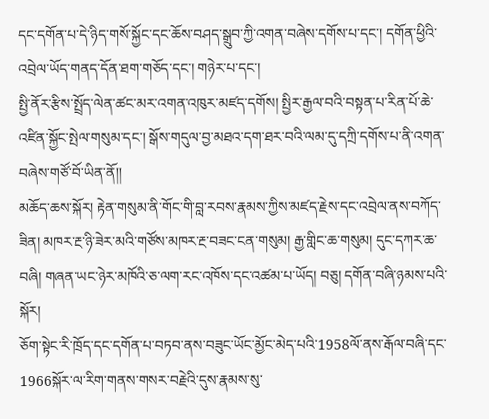དང་དགོན་པ་དེ་ཉིད་གསོ་སྐྱོང་དང་ཆོས་བཤད་སྒྲུབ་ཀྱི་འགན་བཞེས་དགོས་པ་དང་། དགོན་ཕྱིའི་འབྲེལ་ཡོད་གནད་དོན་ཐག་གཅོད་དང་། གཉེར་པ་དང་།
སྤྱི་ནོར་རྩིས་སྤྲོད་ལེན་ཚང་མར་འགན་འཁུར་མཛད་དགོས། སྤྱིར་རྒྱལ་བའི་བསྟན་པ་རིན་པོ་ཆེ་འཛིན་སྐྱོང་སྤེལ་གསུམ་དང་། སྒོས་གདུལ་བྱ་མཐའ་དག་ཐར་བའི་ལམ་དུ་དཀྲི་དགོས་པ་ནི་འགན་བཞེས་གཙོ་བོ་ཡིན་ནོ།།
མཆོད་ཆས་སྐོར། རྟེན་གསུམ་ནི་གོང་གི་བླ་རབས་རྣམས་ཀྱིས་མཛད་རྗེས་དང་འབྲེལ་ནས་བཀོད་ཟིན། མཁར་རྔ་ཉི་ཟེར་མའི་གཙོས་མཁར་རྔ་བཟང་ངན་གསུམ། རྒྱ་གླིང་ཆ་གསུམ། དུང་དཀར་ཆ་བཞི། གཞན་ཡང་ཉེར་མཁོའི་ཅ་ལག་རང་འཁོས་དང་འཚམ་པ་ཡོད། བཅུ། དགོན་བཞི་ཉམས་པའི་སྐོར།
ཅོག་སྟེང་རི་ཁྲོད་དང་དགོན་པ་བཏབ་ནས་བཟུང་ཡོང་མྱོང་མེད་པའི་1958ལོ་ནས་རྒོལ་བཞི་དང་1966སྐོར་ལ་རིག་གནས་གསར་བརྗེའི་དུས་རྣམས་སུ་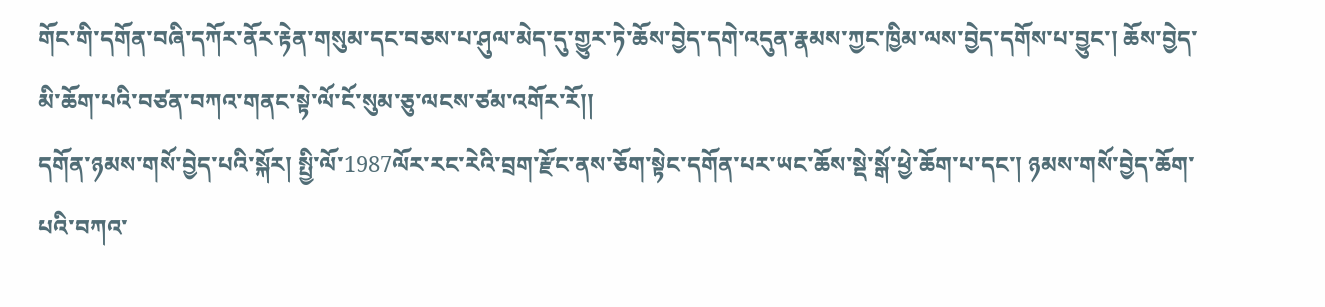གོང་གི་དགོན་བཞི་དཀོར་ནོར་རྟེན་གསུམ་དང་བཅས་པ་ཤུལ་མེད་དུ་གྱུར་ཏེ་ཆོས་བྱེད་དགེ་འདུན་རྣམས་ཀྱང་ཁྱིམ་ལས་བྱེད་དགོས་པ་བྱུང་། ཆོས་བྱེད་མི་ཆོག་པའི་བཙན་བཀའ་གནང་སྟེ་ལོ་ངོ་སུམ་ཅུ་ལངས་ཙམ་འགོར་རོ།།
དགོན་ཉམས་གསོ་བྱེད་པའི་སྐོར། སྤྱི་ལོ་1987ལོར་རང་རེའི་བྲག་རྫོང་ནས་ཅོག་སྟེང་དགོན་པར་ཡང་ཆོས་སྡེ་སྒོ་ཕྱེ་ཆོག་པ་དང་། ཉམས་གསོ་བྱེད་ཆོག་པའི་བཀའ་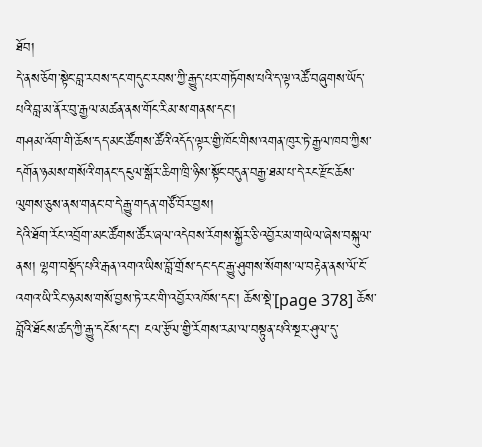ཐོབ།
དེ་ནས་ཅོག་སྟེང་བླ་རབས་དང་གདུང་རབས་ཀྱི་རྒྱུད་པར་གཏོགས་པའི་ད་ལྟ་འཚོ་བཞུགས་ཡོད་པའི་བླ་མ་ནོར་བུ་རྒྱལ་མཚན་ནས་གོང་རིམ་ས་གནས་དང་།
གཤམ་འོག་གི་ཆོས་དད་མང་ཚོགས་ཚོའི་འདོད་ལྟར་གྱི་ཁོང་གིས་འགན་ཁུར་ཏེ་རྒྱལ་ཁབ་ཀྱིས་དགོན་ཉམས་གསོའི་གནང་དངུལ་སྒོར་ཆིག་ཁྲི་ཉིས་སྟོང་བདུན་བརྒྱ་ཐམ་པ་དེ་རང་རྫོང་ཆོས་ལུགས་ཅུས་ནས་གནང་བ་དེ་རྒྱུ་གདན་གཙོ་བོར་བྱས།
དེའི་ཐོག་རོང་འབྲོག་མང་ཚོགས་ཚོར་ཞལ་འདེབས་རོགས་སྐྱོར་ཅི་འབྱོར་མ་གཡེལ་ཞེས་བསྐུལ་ནས། ལྷག་བསྡོད་པའི་རྒན་འགའ་ཡིས་བློ་གྲོས་དང་དང་རྒྱུ་ཤུགས་སོགས་ལ་བརྟེན་ནས་ལོ་ངོ་འགའ་ཡི་རིང་ཉམས་གསོ་བྱས་ཏེ་རང་གི་འབྱོར་འཁོས་དང་། ཆོས་སྡེ་[page 378] ཆོས་བློའི་ཐོངས་ཚད་ཀྱི་རྒྱུ་དངོས་དང་། ངལ་རྩོལ་གྱི་རོགས་རམ་ལ་བསྟུན་པའི་སྔར་ཤུལ་དུ་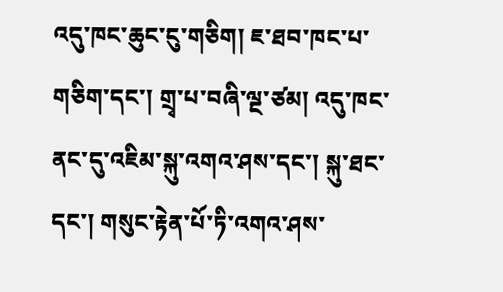འདུ་ཁང་ཆུང་ངུ་གཅིག། ཇ་ཐབ་ཁང་པ་གཅིག་དང་། གྲྭ་པ་བཞི་ལྔ་ཙམ། འདུ་ཁང་ནང་དུ་འཇིམ་སྐུ་འགའ་ཤས་དང་། སྐུ་ཐང་དང་། གསུང་རྟེན་པོ་ཏི་འགའ་ཤས་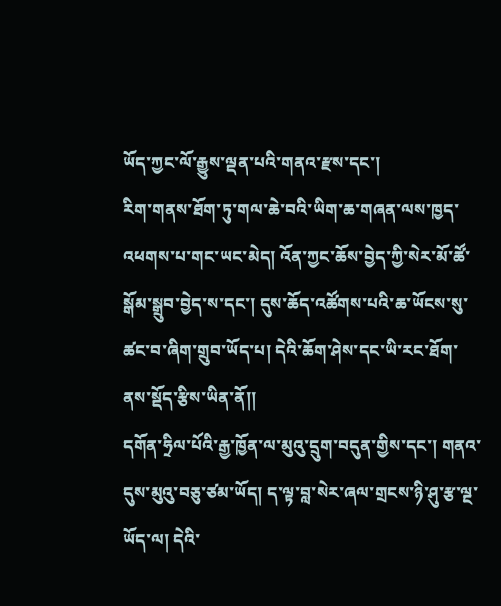ཡོད་ཀྱང་ལོ་རྒྱུས་ལྡན་པའི་གནའ་རྫས་དང་།
རིག་གནས་ཐོག་ཏུ་གལ་ཆེ་བའི་ཡིག་ཆ་གཞན་ལས་ཁྱད་འཕགས་པ་གང་ཡང་མེད། འོན་ཀྱང་ཆོས་བྱེད་ཀྱི་སེར་མོ་ཚོ་སྒོམ་སྒྲུབ་བྱེད་ས་དང་། དུས་ཆོད་འཚོགས་པའི་ཆ་ཡོངས་སུ་ཚང་བ་ཞིག་གྲུབ་ཡོད་པ། དེའི་ཆོག་ཤེས་དང་ཡི་རང་ཐོག་ནས་སྡོད་རྩིས་ཡིན་ནོ།།
དགོན་ཧྲིལ་པོའི་རྒྱ་ཁྱོན་ལ་མུའུ་དྲུག་བདུན་གྱིས་དང་། གནའ་དུས་མུའུ་བཅུ་ཙམ་ཡོད། ད་ལྟ་བླ་སེར་ཞལ་གྲངས་ཉི་ཤུ་རྩ་ལྔ་ཡོད་ལ། དེའི་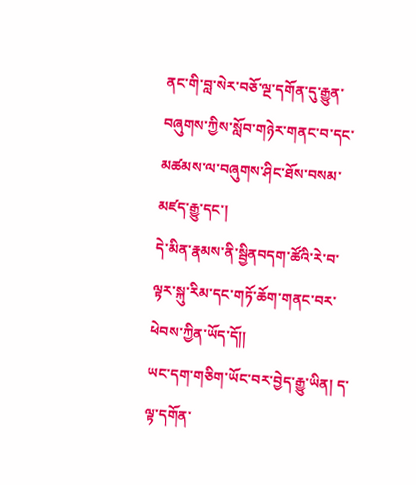ནང་གི་བླ་སེར་བཅོ་ལྔ་དགོན་དུ་རྒྱུན་བཞུགས་ཀྱིས་སློབ་གཉེར་གནང་བ་དང་མཚམས་ལ་བཞུགས་ཤིང་ཐོས་བསམ་མཛད་རྒྱུ་དང་།
དེ་མིན་རྣམས་ནི་སྦྱིནབདག་ཚོའི་རེ་བ་ལྟར་སྐུ་རིམ་དང་གཏོ་ཆོག་གནང་བར་ཕེབས་ཀྱིན་ཡོད་དོ།།
ཡང་དག་གཅིག་ཡོང་བར་བྱེད་རྒྱུ་ཡིན། ད་ལྟ་དགོན་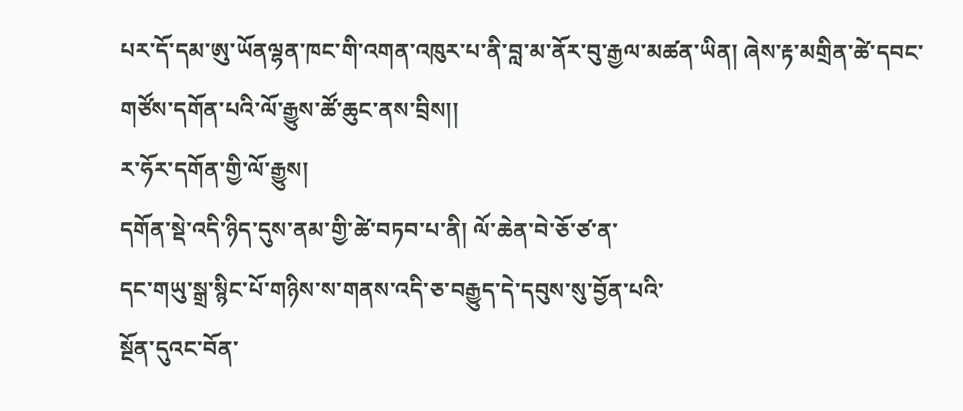པར་དོ་དམ་ཨུ་ཡོནལྷན་ཁང་གི་འགན་འཁུར་པ་ནི་བླ་མ་ནོར་བུ་རྒྱལ་མཚན་ཡིན། ཞེས་རྟ་མགྲིན་ཚེ་དབང་གཙོས་དགོན་པའི་ལོ་རྒྱུས་ཚོ་ཆུང་ནས་བྲིས།།
ར་ཧོར་དགོན་གྱི་ལོ་རྒྱུས།
དགོན་སྡེ་འདི་ཉིད་དུས་ནམ་གྱི་ཚེ་བཏབ་པ་ནི། ལོ་ཆེན་བེ་ཅོ་ཙ་ན་
དང་གཡུ་སྒྲ་སྙིང་པོ་གཉིས་ས་གནས་འདི་ཅ་བརྒྱུད་དེ་དབུས་སུ་བྱོན་པའི་
སྔོན་དུའང་བོན་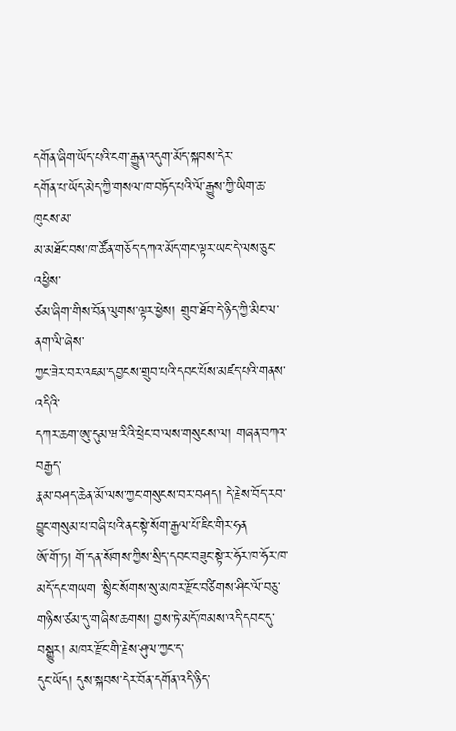དགོན་ཞིག་ཡོད་པའི་ངག་རྒྱུན་འདུག་མོད་སྐབས་དེར་
དགོན་པ་ཡོད་མེད་ཀྱི་གསལ་ཁ་བཏོད་པའི་ལོ་རྒྱུས་ཀྱི་ཡིག་ཆ་ཁུངས་མ་
མ་མཐོང་བས་ཁ་ཚོན་གཅོད་དཀའ་མོད་གང་ལྟར་ཡང་དེ་ལས་ཅུང་འཕྱིས་
ཙམ་ཞིག་གིས་བོན་ལུགས་ལྟར་ཕྱེས། གྲུབ་ཐོབ་དེ་ཉིད་ཀྱི་མིང་ལ་ནག་ལི་ཞེས་
ཀྱང་ཟེར་བར་འཇམ་དབྱངས་གྲུབ་པའི་དབང་པོས་མཛད་པའི་གནས་འདིའི་
དཀར་ཆག་ཨུ་དུམ་ཝ་རིའི་ཕྲེང་བ་ལས་གསུངས་ལ། གཞན་བཀའ་བརྒྱད་
རྣམ་བཤད་ཆེན་མོ་ལས་ཀྱང་གསུངས་བར་བཤད། དེ་རྗེས་བོད་རབ་བྱུང་གསུམ་པ་བཞི་པའི་ནང་སྟེ་སོག་རྒྱལ་པོ་ཇིང་གིར་ཧན
ཨོ་གོ་ཏ། གོ་དན་སོགས་ཀྱིས་སྲིད་དབང་བཟུང་སྟེ་ར་ཧོར་ཁ་ཧོར་ཁ་མདོ་དང་གཡག ་སྙིང་སོགས་སུ་མཁར་རྫོང་བཙིགས་ཤིང་ལོ་བཅུ་གཉིས་ཙམ་དུ་གཞིས་ཆགས། བྱས་ཏེ་མདོ་ཁམས་འདི་དབང་དུ་བསྒྱུར། མཁར་རྫོང་གི་རྗེས་ཤུལ་ཀྱང་ད་
དུང་ཡོད། དུས་སྐབས་དེར་བོན་དགོན་འདི་ཉིད་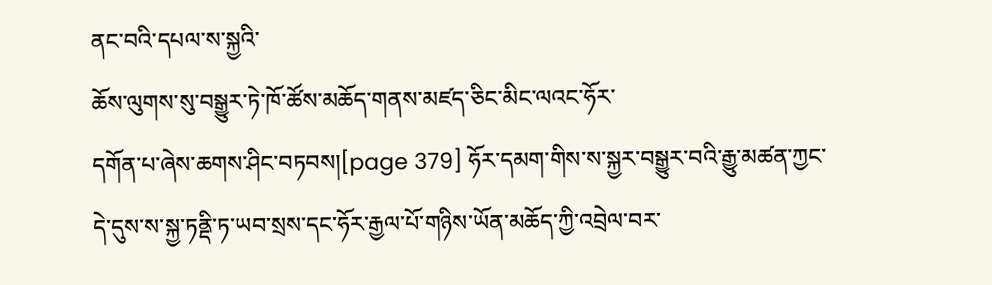ནང་བའི་དཔལ་ས་སྐྱའི་
ཆོས་ལུགས་སུ་བསྒྱུར་ཏེ་ཁོ་ཚོས་མཆོད་གནས་མཛད་ཅིང་མིང་ལའང་ཧོར་
དགོན་པ་ཞེས་ཆགས་ཤིང་བཏབས།[page 379] ཧོར་དམག་གིས་ས་སྐྱར་བསྒྱུར་བའི་རྒྱུ་མཚན་ཀྱང་དེ་དུས་ས་སྐྱ་ཏནྡི་ཏ་ཡབ་སྲས་དང་ཧོར་རྒྱལ་པོ་གཉིས་ཡོན་མཆོད་ཀྱི་འབྲེལ་བར་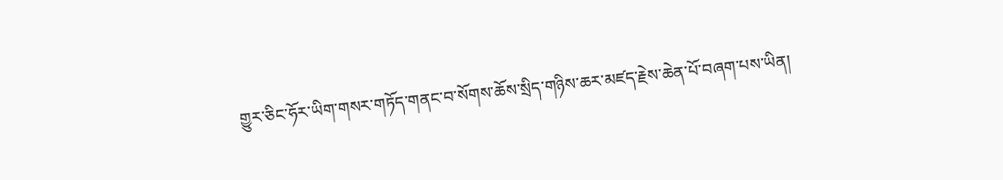གྱུར་ཅིང་ཧོར་ཡིག་གསར་གཏོད་གནང་བ་སོགས་ཆོས་སྲིད་གཉིས་ཆར་མཛད་རྗེས་ཆེན་པོ་བཞག་པས་ཡིན།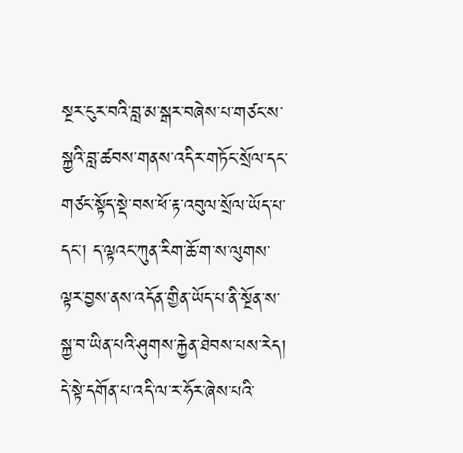སྔར་ངུར་བའི་བླ་མ་སྒར་བཞེས་པ་གཙང་ས་སྐྱའི་བླ་ཚབས་གནས་འདིར་གཏོང་སྲོལ་དང་གཙང་སྟོད་སྡེ་བས་ཕོ་རྟ་འབུལ་སྲོལ་ཡོད་པ་དང་། ད་ལྟའང་ཀུན་རིག་ཆོ་ག་ས་ལུགས་ལྟར་བྱས་ནས་འདོན་གྱིན་ཡོད་པ་ནི་སྔོན་ས་སྐྱ་བ་ཡིན་པའི་ཤུགས་རྐྱེན་ཐེབས་པས་རེད།
དེ་སྟེ་དགོན་པ་འདི་ལ་ར་ཧོར་ཞེས་པའི་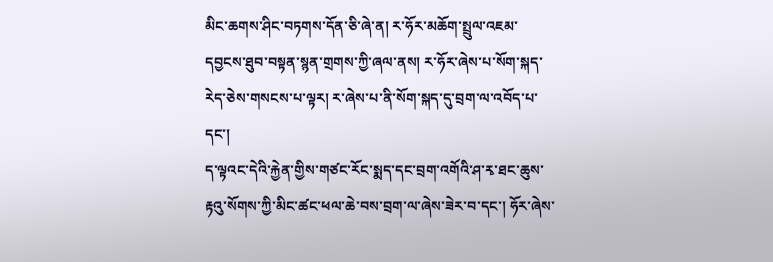མིང་ཆགས་ཤིང་བཏགས་དོན་ཅི་ཞེ་ན། ར་ཧོར་མཆོག་སྤྲུལ་འཇམ་དབྱངས་ཐུབ་བསྟན་སྙན་གྲགས་ཀྱི་ཞལ་ནས། ར་ཧོར་ཞེས་པ་སོག་སྐད་རེད་ཅེས་གསངས་པ་ལྟར། ར་ཞེས་པ་ནི་སོག་སྐད་དུ་བྲག་ལ་འབོད་པ་དང་།
ད་ལྟའང་དེའི་རྐྱེན་གྱིས་གཙང་རོང་སྨད་དང་བྲག་འགོའི་ཤ་རྭ་ཐང་ཆུས་རྟའུ་སོགས་ཀྱི་མིང་ཚང་ཕལ་ཆེ་བས་བྲག་ལ་ཞེས་ཟེར་བ་དང་། ཧོར་ཞེས་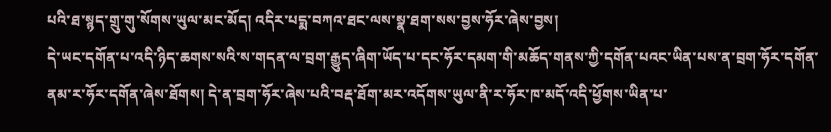པའི་ཐ་སྙད་གྲུ་གུ་སོགས་ཡུལ་མང་མོད། འདིར་པདྨ་བཀའ་ཐང་ལས་སྣ་ཐག་སས་བྱས་ཧོར་ཞེས་བྱས།
དེ་ཡང་དགོན་པ་འདི་ཉིད་ཆགས་སའི་ས་གདན་ལ་བྲག་རྒྱུད་ཞིག་ཡོད་པ་དང་ཧོར་དམག་གི་མཆོད་གནས་ཀྱི་དགོན་པའང་ཡིན་པས་ན་བྲག་ཧོར་དགོན་ནམ་ར་ཧོར་དགོན་ཞེས་ཐོགས། དེ་ན་བྲག་ཧོར་ཞེས་པའི་བརྡ་ཐོག་མར་འདོགས་ཡུལ་ནི་ར་ཧོར་ཁ་མདོ་འདི་ཕྱོགས་ཡིན་པ་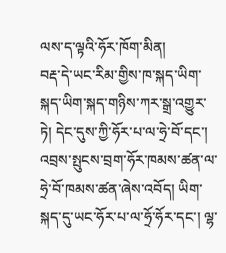ལས་ད་ལྟའི་ཧོར་ཁོག་མིན།
བརྡ་དེ་ཡང་རིམ་གྱིས་ཁ་སྐད་ཡིག་སྐད་ཡིག་སྐད་གཉིས་ཀར་སྒྲ་འགྱུར་ཏེ། དེང་དུས་ཀྱི་ཧོར་པ་ལ་ཧྲེ་བོ་དང་། འབྲས་སྤུངས་བྲག་ཧོར་ཁམས་ཚན་ལ་ཧྲེ་བོ་ཁམས་ཚན་ཞེས་འབོད། ཡིག་སྐད་དུ་ཡང་ཧོར་པ་ལ་ཧྲོ་ཧོར་དང་། ལྷ་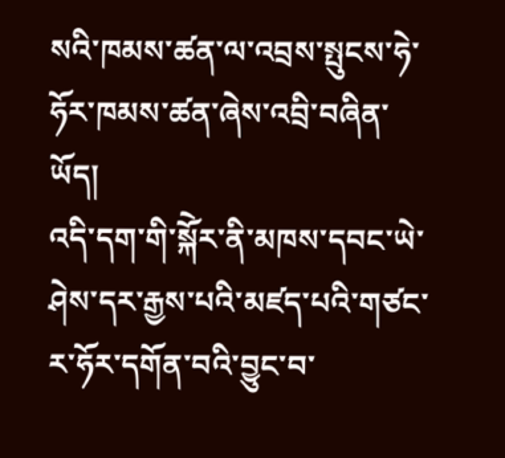སའི་ཁམས་ཚན་ལ་འབྲས་སྤུངས་ཧེ་ཧོར་ཁམས་ཚན་ཞེས་འབྲི་བཞིན་ཡོད།
འདི་དག་གི་སྐོེར་ནི་མཁས་དབང་ཡེ་ཤེས་དར་རྒྱས་པའི་མཛད་པའི་གཙང་ར་ཧོར་དགོན་བའི་བྱུང་བ་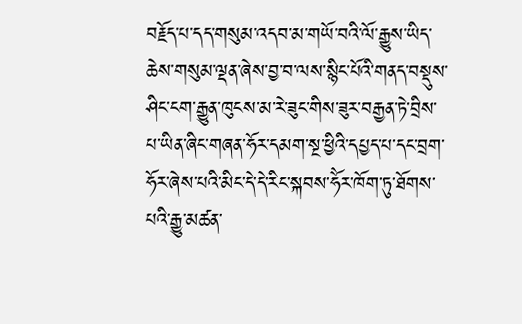བརྗོད་པ་དད་གསུམ་འདབ་མ་གཡོ་བའི་ལོ་རྒྱུས་ཡིད་ཆེས་གསུམ་ལྡན་ཞེས་བྱ་བ་ལས་སྙིང་པོའི་གནད་བསྡུས་ཤིང་ངག་རྒྱུན་ཁུངས་མ་རེ་ཟུང་གིས་ཟུར་བརྒྱན་ཏེ་བྲིས་པ་ཡིན་ཞིང་གཞན་ཧོར་དམག་སྔ་ཕྱིའི་དཔྱད་པ་དང་བྲག་ཧོར་ཞེས་པའི་མིང་དེ་དེ་རིང་སྐབས་ཧོེར་ཁོག་ཏུ་ཐོགས་པའི་རྒྱུ་མཚན་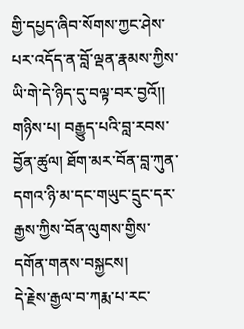གྱི་དཔྱད་ཞིབ་སོགས་ཀྱང་ཤེས་པར་འདོད་ན་བློ་ལྡན་རྣམས་ཀྱིས་ཡི་གེ་དེ་ཉིད་དུ་བལྟ་བར་བྱའོ།།
གཉིས་པ། བརྒྱུད་པའི་བླ་རབས་བྱོན་ཚུལ། ཐོག་མར་བོན་བླ་ཀུན་དགའ་ཉི་མ་དང་གཡུང་དྲུང་དར་རྒྱས་ཀྱིས་བོན་ལུགས་གྱིས་དགོན་གནས་བསྐྱངས།
དེ་རྗེས་རྒྱལ་བ་ཀརྨ་པ་རང་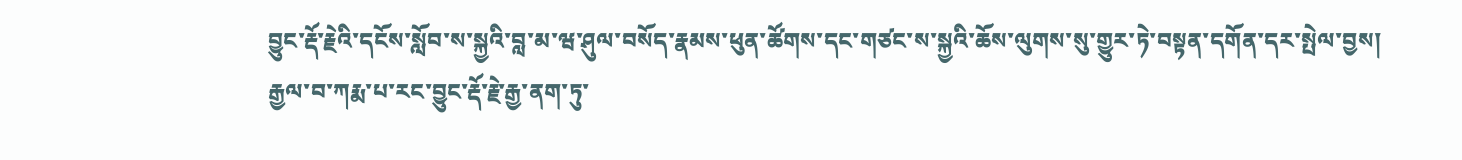བྱུང་རྡོ་རྗེའི་དངོས་སློབ་ས་སྐྱའི་བླ་མ་ཝ་ཤུལ་བསོད་རྣམས་ཕུན་ཚོགས་དང་གཙང་ས་སྐྱའི་ཆོས་ལུགས་སུ་གྱུར་ཏེ་བསྟན་དགོན་དར་སྤེལ་བྱས།
རྒྱལ་བ་ཀརྨ་པ་རང་བྱུང་རྡོ་རྗེ་རྒྱ་ནག་ཏུ་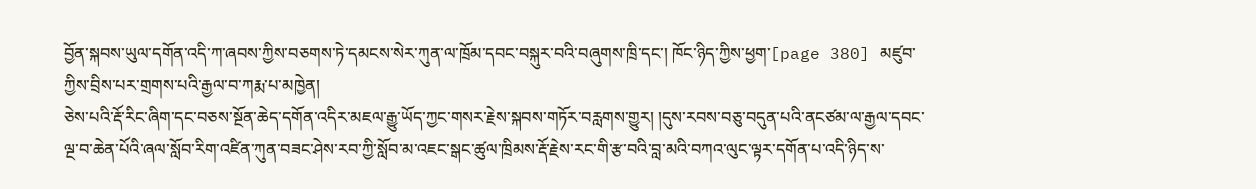བྱོན་སྐབས་ཡུལ་དགོན་འདི་ཀ་ཞབས་ཀྱིས་བཅགས་ཏེ་དམངས་སེར་ཀུན་ལ་ཁྲོམ་དབང་བསྐུར་བའི་བཞུགས་ཁྲི་དང་། ཁོང་ཉིད་ཀྱིས་ཕྱག་[page 380] མཛུབ་ཀྱིས་བྲིས་པར་གྲགས་པའི་རྒྱལ་བ་ཀརྨ་པ་མཁྱེན།
ཅེས་པའི་རྡོ་རིང་ཞིག་དང་བཅས་སྔོན་ཆེད་དགོན་འདིར་མཇལ་རྒྱུ་ཡོད་ཀྱང་གསར་རྗེས་སྐབས་གཏོར་བརླགས་གྱུར། །དུས་རབས་བཅུ་བདུན་པའི་ནངཙམ་ལ་རྒྱལ་དབང་ལྔ་བ་ཆེན་པོའི་ཞལ་སློབ་རིག་འཛིན་ཀུན་བཟང་ཤེས་རབ་ཀྱི་སློབ་མ་འཇང་སྒང་ཚུལ་ཁྲིམས་རྡོ་རྗེས་རང་གི་རྩ་བའི་བླ་མའི་བཀའ་ལུང་ལྟར་དགོན་པ་འདི་ཉིད་ས་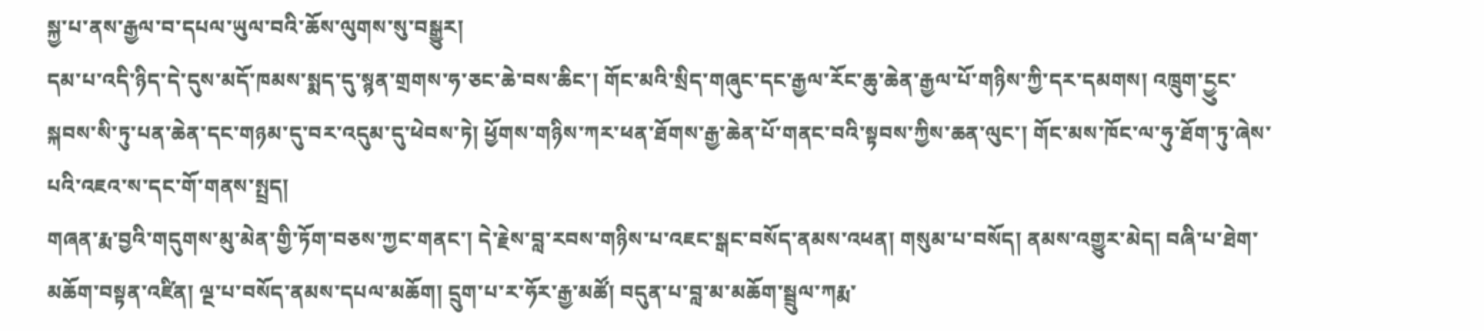སྐྱ་པ་ནས་རྒྱལ་བ་དཔལ་ཡུལ་བའི་ཆོས་ལུགས་སུ་བསྒྱུར།
དམ་པ་འདི་ཉིད་དེ་དུས་མདོ་ཁམས་སྨད་དུ་སྙན་གྲགས་ཧ་ཅང་ཆེ་བས་ཆིང་། གོང་མའི་སྲིད་གཞུང་དང་རྒྱལ་རོང་ཆུ་ཆེན་རྒྱལ་པོ་གཉིས་ཀྱི་དར་དམགས། འཁྲུག་ངྱུང་སྐབས་སི་ཏུ་པན་ཆེན་དང་གཉམ་དུ་བར་འདུམ་དུ་ཕེབས་ཏེ། ཕྱོགས་གཉིས་ཀར་ཕན་ཐོགས་རྒྱ་ཆེན་པོ་གནང་བའི་སྟབས་ཀྱིས་ཆན་ལུང་། གོང་མས་ཁོང་ལ་ཧུ་ཐོག་ཏུ་ཞེས་པའི་འཇའ་ས་དང་གོ་གནས་སྤྲད།
གཞན་རྨ་བྱའི་གདུགས་མུ་མེན་གྱི་ཏོག་བཅས་ཀྱང་གནང་། དེ་རྗེས་བླ་རབས་གཉིས་པ་འཇང་སྒང་བསོད་ནམས་འཕན། གསུམ་པ་བསོད། ནམས་འགྱུར་མེད། བཞི་པ་ཐེག་མཆོག་བསྟན་འཛིན། ལྔ་པ་བསོད་ནམས་དཔལ་མཆོག། དྲུག་པ་ར་ཧོར་རྒྱ་མཚོ། བདུན་པ་བླ་མ་མཆོག་སྦྲུལ་ཀརྨ་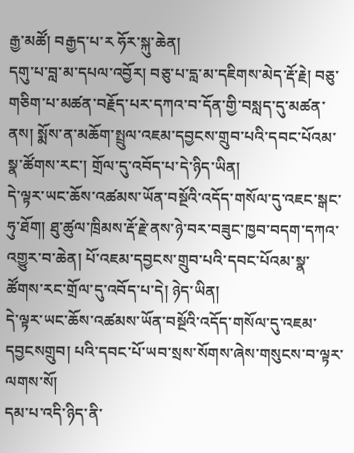རྒྱ་མཚོ། བརྒྱད་པ་ར ཧོར་སྐུ་ཆེན།
དགུ་པ་བླ་མ་དཔལ་འབྱོར། བཅུ་པ་དླ་མ་དཇིགས་མེད་རྡོ་རྗེ། བཅུ་གཅིག་པ་མཚན་བརྗོད་པར་དཀའ་བ་དོན་གྱི་བསླད་དུ་མཚན་ནས། སྨོས་ན་མཆོག་སྤྲུལ་འཇམ་དབྱངས་གྲུབ་པའི་དབང་པོའམ་སྣ་ཚོགས་རང་། གྲོལ་དུ་འབོད་པ་དེ་ཉིད་ཡིན།
དེ་ལྟར་ཡང་ཆོས་འཚམས་ཡོན་བསྔོའི་འདོད་གསོལ་དུ་འཇང་སྒང་ཧུ་ཐོག། ཐུ་ཚུལ་ཁྲིམས་རྡོ་རྗེ་ནས་ཉེ་བར་བཟུང་ཁྱབ་བདག་དཀའ་འགྱུར་བ་ཆེན། པོ་འཇམ་དབྱངས་གྲུབ་པའི་དབང་པོའམ་སྣ་ཚོགས་རང་གྲོལ་དུ་འབོད་པ་དེ། ཉེད་ཡིན།
དེ་ལྟར་ཡང་ཆོས་འཚམས་ཡོན་བསྔོའི་འདོད་གསོལ་དུ་འཇམ་དབྱངསགྲུབ། པའི་དབང་པོ་ཡབ་སྲས་སོགས་ཞེས་གསུངས་བ་ལྟར་ལགས་སོ།
དམ་པ་འདི་ཉིད་ནི་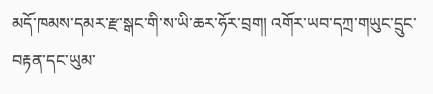མདོ་ཁམས་དམར་རྫ་སྒང་གི་ས་ཡི་ཆར་ཧོར་བྲག། འགོར་ཡབ་དཀྲ་གཡུང་དྲུང་བརྟན་དང་ཡུམ་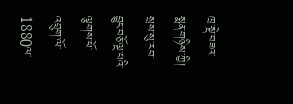ཁྲ་སྡེ་བཟའ་སྨན་གཉིས་ཀྱི། སྲས་སུ་རབ་བྱུང་བཅོ་ལྔ་པའི་ལྕགས་ཕོ་འབྲུག་ལོ་1880ལ་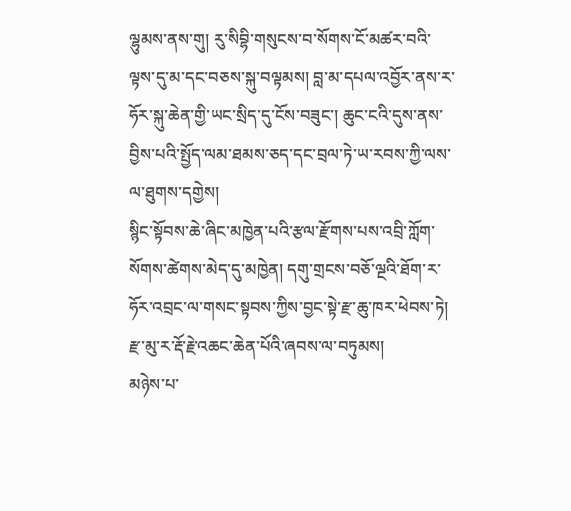ལྷུམས་ནས་གུ། རུ་སིབྷི་གསུངས་བ་སོགས་ངོ་མཚར་བའི་ལྟས་དུ་མ་དང་བཅས་སྐུ་བལྟམས། བླ་མ་དཔལ་འབྱོར་ནས་ར་ཧོར་སྐུ་ཆེན་གྱི་ཡང་སྲིད་དུ་ངོས་བཟུང་། ཆུང་ངའི་དུས་ནས་བྱིས་པའི་སྤྱོད་ལམ་ཐམས་ཅད་དང་བྲལ་ཏེ་ཡ་རབས་ཀྱི་ལས་ལ་ཐུགས་དགྱེས།
སྙིང་སྟོབས་ཆེ་ཞིང་མཁྱེན་པའི་རྩལ་རྫོགས་པས་འབྲི་ཀློག་སོགས་ཚེགས་མེད་དུ་མཁྱེན། དགུ་གྲངས་བཅོ་ལྔའི་ཐོག་ར་ཧོར་འབྲང་ལ་གསང་སྟབས་ཀྱིས་བྱང་སྟེ་རྫ་ཆུ་ཁར་ཕེབས་ཏེ། རྫ་མུ་ར་རྡོ་རྗེ་འཆང་ཆེན་པོའི་ཞབས་ལ་བཏུམས།
མཉེས་པ་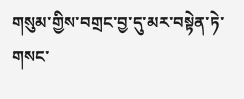གསུམ་གྱིས་བགྲང་བྱ་དུ་མར་བསྟེན་ཏེ་གསང་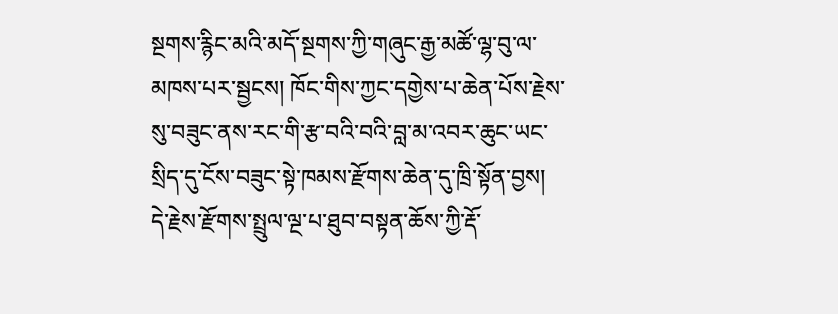སྔགས་རྙིང་མའི་མདོ་སྔགས་ཀྱི་གཞུང་རྒྱ་མཚོ་ལྷ་བུ་ལ་མཁས་པར་སྦྱངས། ཁོང་གིས་ཀྱང་དགྱེས་པ་ཆེན་པོས་རྗེས་སུ་བཟུང་ནས་རང་གི་རྩ་བའི་བའི་བླ་མ་འབར་ཆུང་ཡང་སྲིད་དུ་ངོས་བཟུང་སྟེ་ཁམས་རྫོགས་ཆེན་དུ་ཁྲི་སྟོན་བྱས།
དེ་རྗེས་རྫོགས་སྤྲུལ་ལྔ་པ་ཐུབ་བསྟན་ཆོས་ཀྱི་རྡོ་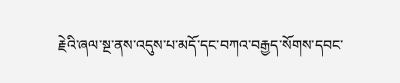རྗེའི་ཞལ་སྔ་ནས་འདུས་པ་མདོ་དང་བཀའ་བརྒྱད་སོགས་དབང་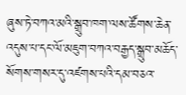ཞུས་ཏེ་བཀའ་མའི་སྒྲུབ་ཁག་ལས་ཚོགས་ཆེན་འདུས་པ་དང་ལོ་མཇུག་བཀའ་བརྒྱད་སྒྲུབ་མཆོད་སོགས་གསར་དུ་འཛགས་པའི་དམ་བཅའ་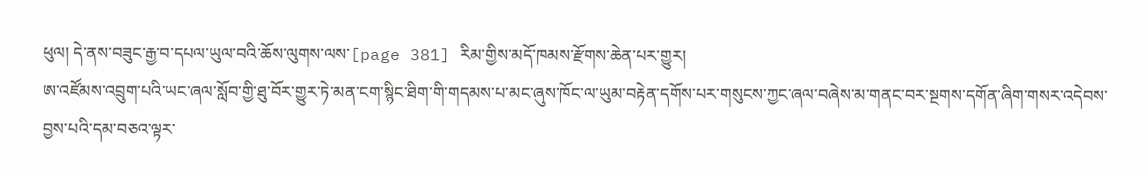ཕུལ། དེ་ནས་བཟུང་རྒྱ་བ་དཔལ་ཡུལ་བའི་ཆོས་ལུགས་ལས་[page 381] རིམ་གྱིས་མདོ་ཁམས་རྫོགས་ཆེན་པར་གྱུར།
ཨ་འཛོམས་འབྲུག་པའི་ཡང་ཞལ་སློབ་གྱི་ཐུ་བོར་གྱུར་ཏེ་མན་ངག་སྙིང་ཐིག་གི་གདམས་པ་མང་ཞུས་ཁོང་ལ་ཡུམ་བརྟེན་དགོས་པར་གསུངས་ཀྱང་ཞལ་བཞེས་མ་གནང་བར་སྔགས་དགོན་ཞིག་གསར་འདེབས་བྱས་པའི་དམ་བཅའ་ལྟར་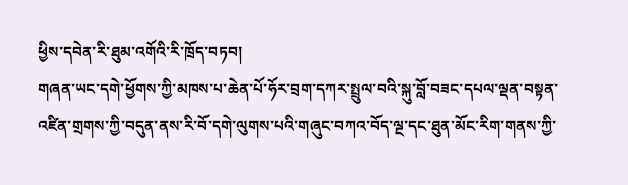ཕྱིས་དབེན་རི་ཐུམ་འགོའི་རི་ཁྲོད་བཏབ།
གཞན་ཡང་དགེ་ཕྱོགས་ཀྱི་མཁས་པ་ཆེན་པོ་ཧོར་བྲག་དཀར་སྤྲུལ་བའི་སྐུ་བློ་བཟང་དཔལ་ལྡན་བསྟན་འཛིན་གྲགས་ཀྱི་བདུན་ནས་རི་བོ་དགེ་ལུགས་པའི་གཞུང་བཀའ་བོད་ལྔ་དང་ཐུན་མོང་རིག་གནས་ཀྱི་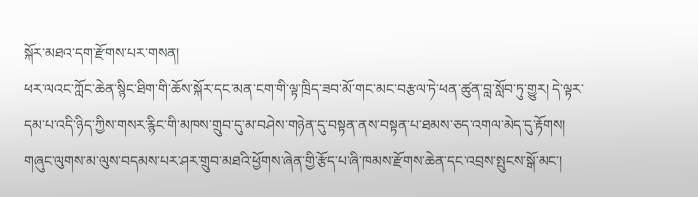སྐོར་མཐའ་དག་རྫོགས་པར་གསན།
ཕར་ལའང་ཀློང་ཆེན་སྙིང་ཐིག་གི་ཆོས་སྐོར་དང་མན་ངག་གི་ལྟ་ཁྲིད་ཟབ་མོ་གང་མང་བརྩལ་ཏེ་ཕན་ཚུན་བླ་སློབ་ཏུ་གྱུར། དེ་ལྟར་དམ་པ་འདི་ཉིད་ཀྱིས་གསར་རྙིང་གི་མཁས་གྲུབ་དུ་མ་བཤེས་གཉེན་དུ་བསྟན་ནས་བསྟན་པ་ཐམས་ཅད་འགལ་མེད་དུ་རྟོགས།
གཞུང་ལུགས་མ་ལུས་བདམས་པར་ཤར་གྲུབ་མཐའི་ཕྱོགས་ཞེན་གྱི་རྩོད་པ་ཞི་ཁམས་རྫོགས་ཆེན་དང་འབྲས་སྤུངས་སྒོ་མང་།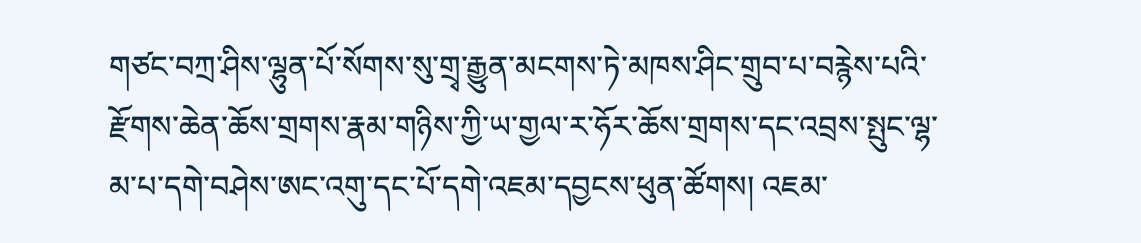གཙང་བཀྲ་ཤིས་ལྷུན་པོ་སོགས་སུ་གྲྭ་རྒྱུན་མངགས་ཏེ་མཁས་ཤིང་གྲུབ་པ་བརྙེས་པའི་རྫོགས་ཆེན་ཆོས་གྲགས་རྣམ་གཉིས་ཀྱི་ཡ་གྱལ་ར་ཧོར་ཆོས་གྲགས་དང་འབྲས་སྤུང་ལྷ་མ་པ་དགེ་བཤེས་ཨང་འགུ་དང་པོ་དགེ་འཇམ་དབྱངས་ཕུན་ཚོགས། འཇམ་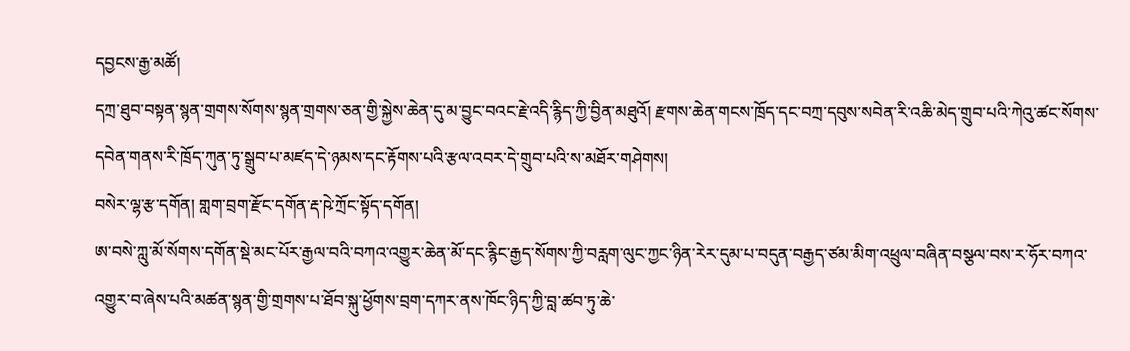དབྱངས་རྒྱ་མཚོ།
དཀྲ་ཐུབ་བསྟན་སྙན་གྲགས་སོགས་སྙན་གྲགས་ཅན་གྱི་སྐྱེས་ཆེན་དུ་མ་བྱུང་བའང་རྗེ་འདི་རྙིད་ཀྱི་བྱིན་མཐུའོ། རྫགས་ཆེན་གངས་ཁྲོད་དང་བཀྲ་དབུས་སབེན་རི་འཆི་མེད་གྲུབ་པའི་ཀེའུ་ཚང་སོགས་དབེན་གནས་རི་ཁྲོད་ཀུན་ཏུ་སྒྲུབ་པ་མཛད་དེ་ཉམས་དང་རྟོགས་པའི་རྩལ་འབར་དེ་གྲུབ་པའི་ས་མཐོར་གཤེགས།
བསེར་ལྷ་རྩ་དགོན། གླག་བྲག་རྫོང་དགོན་རྡ་ཥེ་ཀྲོང་སྟོད་དགོན།
ཨ་བསེ་ཀླུ་མོ་སོགས་དགོན་སྡེ་མང་པོར་རྒྱལ་བའི་བཀའ་འགྱུར་ཆེན་མོ་དང་རྙིང་རྒྱད་སོགས་ཀྱི་བརླག་ལུང་ཀྱང་ཉིན་རེར་དུམ་པ་བདུན་བརྒྱད་ཙམ་མིག་འཕྲུལ་བཞིན་བསྩལ་བས་ར་ཧོར་བཀའ་འགྱུར་བ་ཞེས་པའི་མཚན་སྙན་གྱི་གྲགས་པ་ཐོབ་སྐུ་ཕྱོགས་བྲག་དཀར་ནས་ཁོང་ཉིད་ཀྱི་བླ་ཚབ་ཏུ་ཆེ་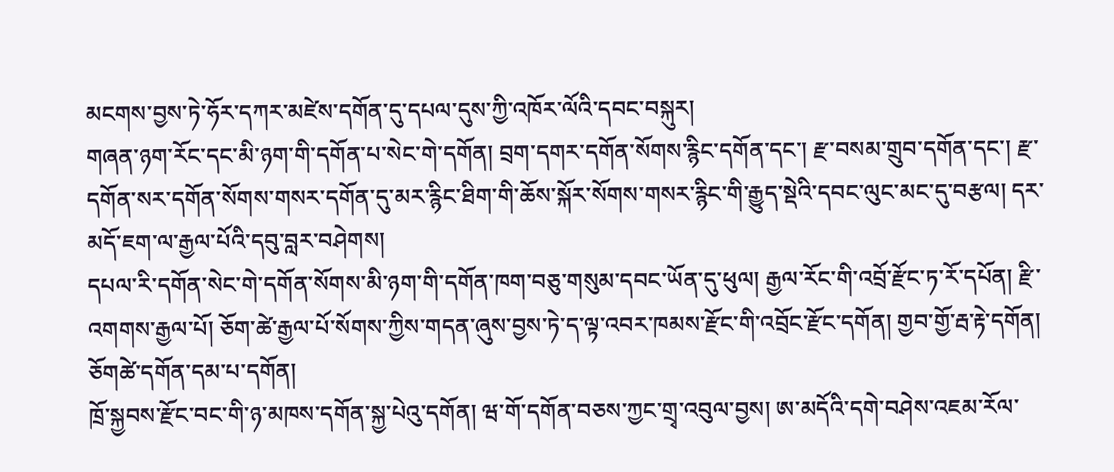མངགས་བྱས་ཏེ་ཧོར་དཀར་མཛེས་དགོན་དུ་དཔལ་དུས་ཀྱི་འཁོར་ལོའི་དབང་བསྐུར།
གཞན་ཉག་རོང་དང་མི་ཉག་གི་དགོན་པ་སེང་གེ་དགོན། བྲག་དགར་དགོན་སོགས་རྙིང་དགོན་དང་། རྫ་བསམ་གྲུབ་དགོན་དང་། རྫ་དགོན་སར་དགོན་སོགས་གསར་དགོན་དུ་མར་རྙིང་ཐིག་གི་ཆོས་སྐོར་སོགས་གསར་རྙིང་གི་རྒྱུད་སྡེའི་དབང་ལུང་མང་དུ་བརྩལ། དར་མདོ་ཇག་ལ་རྒྱལ་པོའི་དབུ་བླར་བཤེགས།
དཔལ་རི་དགོན་སེང་གེ་དགོན་སོགས་མི་ཉག་གི་དགོན་ཁག་བཅུ་གསུམ་དབང་ཡོན་དུ་ཕུལ། རྒྱལ་རོང་གི་འབྲོ་རྫོང་ཏ་རོ་དཔོན། རྫི་འགགས་རྒྱལ་པོ། ཅོག་ཚེ་རྒྱལ་པོ་སོགས་ཀྱིས་གདན་ཞུས་བྱས་ཏེ་ད་ལྟ་འབར་ཁམས་རྫོང་གི་འབྲོང་རྫོང་དགོན། གྱབ་གྱོ་རྦ་རྟེ་དགོན། ཅོགཚེ་དགོན་དམ་པ་དགོན།
ཁྲོ་སྐྱབས་རྫོང་བང་གི་ཉ་མཁས་དགོན་སྐྱ་པེའུ་དགོན། ཝ་གོ་དགོན་བཅས་ཀྱང་གྲྭ་འབུལ་བྱས། ཨ་མདོའི་དགེ་བཤེས་འཇམ་རོལ་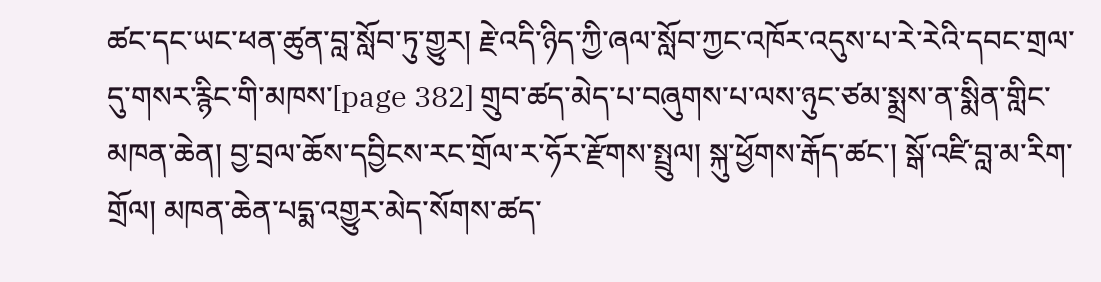ཚང་དང་ཡང་ཕན་ཚུན་བླ་སློབ་ཏུ་གྱུར། རྗེ་འདི་ཉིད་ཀྱི་ཞལ་སློབ་ཀྱང་འཁོར་འདུས་པ་རེ་རེའི་དབང་གྲལ་དུ་གསར་རྙིང་གི་མཁས་[page 382] གྲུབ་ཚད་མེད་པ་བཞུགས་པ་ལས་ཉུང་ཙམ་སྨྲས་ན་སྨིན་གླིང་མཁན་ཆེན། བྱ་བྲལ་ཆོས་དབྱིངས་རང་གྲོལ་ར་ཧོར་རྫོགས་སྤྲུལ། སྐུ་ཕྱོགས་རྒོད་ཚང་། སྒོ་འཛི་བླ་མ་རིག་གྲོལ། མཁན་ཆེན་པདྨ་འགྱུར་མེད་སོགས་ཚད་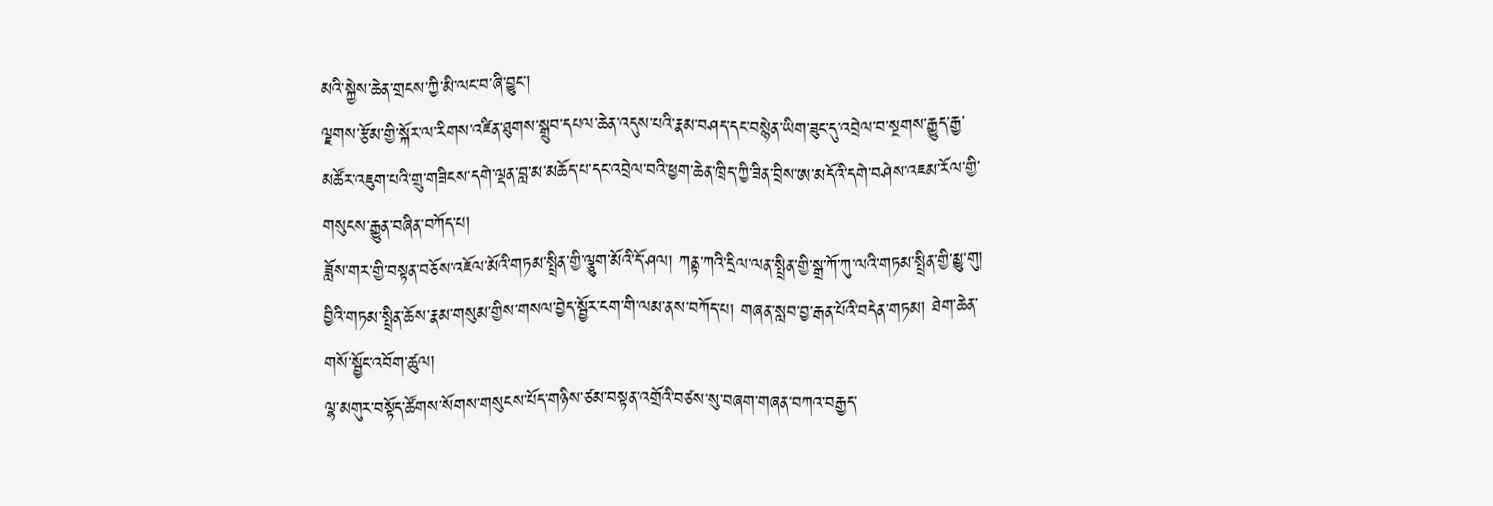མའི་སྐྱེས་ཆེན་གྲངས་ཀྱི་མི་ལང་བ་ཞི་བྱུང་།
ལྗགས་རྩོམ་གྱི་སྐོར་ལ་རིགས་འཛིན་ཐུགས་སྒྲུབ་དཔལ་ཆེན་འདུས་པའི་རྣམ་བཤད་དང་བསྙེན་ཡིག་ཟུང་དུ་འབྲེལ་བ་སྔགས་རྒྱུད་རྒྱ་མཚོར་འཇུག་པའི་གྲུ་གཟིངས་དགེ་ལྡན་བླ་མ་མཆོད་པ་དང་འབྲེལ་བའི་ཕྱག་ཆེན་ཁྲིད་ཀྱི་ཟིན་བྲིས་ཨ་མདོའི་དགེ་བཤེས་འཇམ་རོལ་གྱི་གསུངས་རྒྱུན་བཞིན་བཀོད་པ།
ཟློས་གར་གྱི་བསྟན་བཅོས་འཇོལ་མོའི་གཏམ་སྤྲིན་གྱི་ལྕུག་མོའི་དོ་ཤལ། ཀནྟ་ཀའི་དྲིལ་ལན་སྤྲིན་གྱི་སྒྲ་ཀོ་ཀུ་ལའི་གཏམ་སྤྲིན་གྱི་མྱུ་གུ། བྱིའི་གཏམ་སྤྲིན་ཆོས་རྣམ་གསུམ་གྱིས་གསལ་བྱེད་སྦྱོར་ངག་གི་ལམ་ནས་བཀོད་པ། གཞན་སླབ་བྱ་རྒན་པོའི་བདེན་གཏམ། ཐེག་ཆེན་གསོ་སྦྱོང་འབོག་ཚུལ།
ལྷ་མགུར་བསྟོད་ཚོགས་སོགས་གསུངས་པོད་གཉིས་ཙམ་བསྟན་འགྲོའི་བཙས་སུ་བཞག་གཞན་བཀའ་བརྒྱད་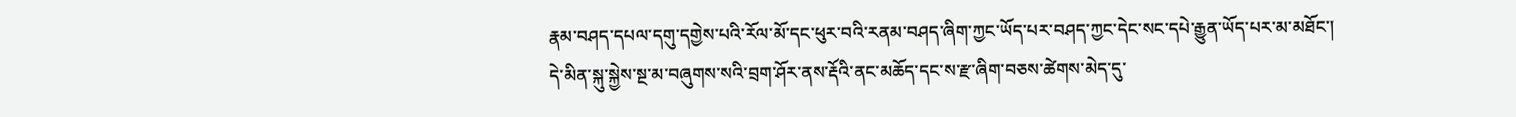རྣམ་བཤད་དཔལ་དགུ་དགྱེས་པའི་རོལ་མོ་དང་ཕུར་བའི་རནམ་བཤད་ཞིག་ཀྱང་ཡོད་པར་བཤད་ཀྱང་དེང་སང་དཔེ་རྒྱུན་ཡོད་པར་མ་མཐོང་།
དེ་མིན་སྐུ་སྐྱེས་སྔ་མ་བཞུགས་སའི་བྲག་ཤོར་ནས་རྡོའི་ནང་མཆོད་དང་ས་རྫ་ཞིག་བཅས་ཚེགས་མེད་དུ་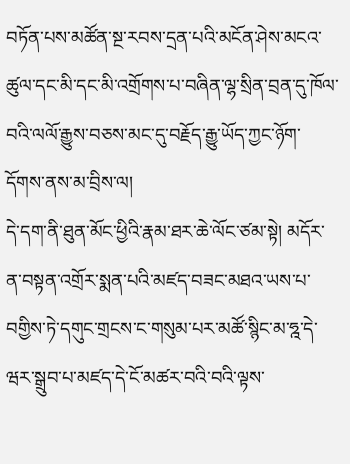བཏོན་པས་མཚོན་སྔ་རབས་དྲན་པའི་མངོན་ཤེས་མངའ་ཚུལ་དང་མི་དང་མི་འགྲོགས་པ་བཞིན་ལྷ་སྲིན་བྲན་དུ་ཁོལ་བའི་ལལོ་རྒྱུས་བཅས་མང་དུ་བརྗོད་རྒྱུ་ཡོད་ཀྱང་ཉོག་དོགས་ནས་མ་བྲིས་ལ།
དེ་དག་ནི་ཐུན་མོང་ཕྱིའི་རྣམ་ཐར་ཆེ་ལོང་ཙམ་སྟེ། མདོར་ན་བསྟན་འགྲོར་སྨན་པའི་མཛད་བཟང་མཐའ་ཡས་པ་བགྱིས་ཏེ་དགུང་གྲངས་ང་གསུམ་པར་མཚོ་སྙིང་མ་ཧྰ་དེ་ཝར་སྒྲུབ་པ་མཛད་དེ་ངོ་མཚར་བའི་བའི་ལྟས་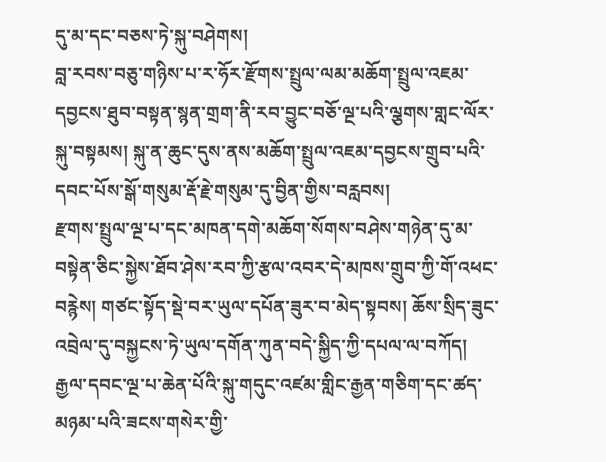དུ་མ་དང་བཅས་ཏེ་སྐུ་བཤེགས།
བླ་རབས་བཅུ་གཉིས་པ་ར་ཧོར་རྫོགས་སྤྲུལ་ལམ་མཆོག་སྤྲུལ་འཇམ་དབྱངས་ཐུབ་བསྟན་སྙན་གྲག་ནི་རབ་བྱུང་བཅོ་ལྔ་པའི་ལྕགས་གླང་ལོར་སྐུ་བསྟམས། སྐུ་ན་ཆུང་དུས་ནས་མཆོག་སྤྲུལ་འཇམ་དབྱངས་གྲུབ་པའི་དབང་པོས་སྒོ་གསུམ་རྡོ་རྗེ་གསུམ་དུ་བྱིན་གྱིས་བརླབས།
རྫགས་སྤྲུལ་ལྔ་པ་དང་མཁན་དགེ་མཆོག་སོགས་བཤེས་གཉེན་དུ་མ་བསྟེན་ཅིང་སྐྱེས་ཐོབ་ཤེས་རབ་ཀྱི་རྩལ་འབར་དེ་མཁས་གྲུབ་ཀྱི་གོ་འཕང་བརྙེས། གཙང་སྟོད་སྡེ་བར་ཡུལ་དཔོན་ཟུར་བ་མེད་སྟབས། ཆོས་སྲིད་ཟུང་འབྲེལ་དུ་བསྐྱངས་ཏེ་ཡུལ་དགོན་ཀུན་བདེ་སྐྱིད་ཀྱི་དཔལ་ལ་བཀོད།
རྒྱལ་དབང་ལྔ་པ་ཆེན་པོའི་སྐུ་གདུང་འཛམ་གླིང་རྒྱན་གཅིག་དང་ཚད་མཉམ་པའི་ཟངས་གསེར་གྱི་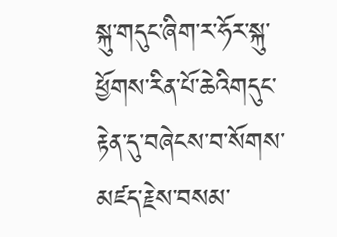སྐུ་གདུང་ཞིག་ར་ཧོར་སྐུ་ཕྱོགས་རིན་པོ་ཆེའིགདུང་རྟེན་དུ་བཞེངས་བ་སོགས་མཛད་རྗེས་བསམ་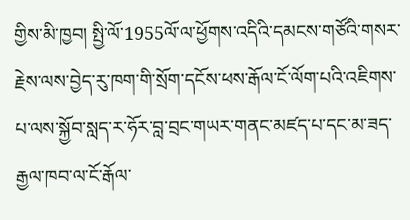གྱིས་མི་ཁྱབ། སྤྱི་ལོ་1955ལོ་ལ་ཕྱོགས་འདིའི་དམངས་གཙོའི་གསར་རྗེས་ལས་བྱེད་རུ་ཁག་གི་སྲོག་དངོས་ཕས་རྒོལ་ངོ་ལོག་པའི་འཇིགས་པ་ལས་སྐྱོབ་སླད་ར་ཧོར་བླ་བྲང་གཡར་གནང་མཛད་པ་དང་མ་ཟད་རྒྱལ་ཁབ་ལ་ངོ་རྒོལ་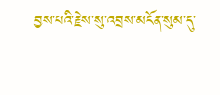བྱས་པའི་རྗེས་སུ་འབྲས་མངོན་སུམ་དུ་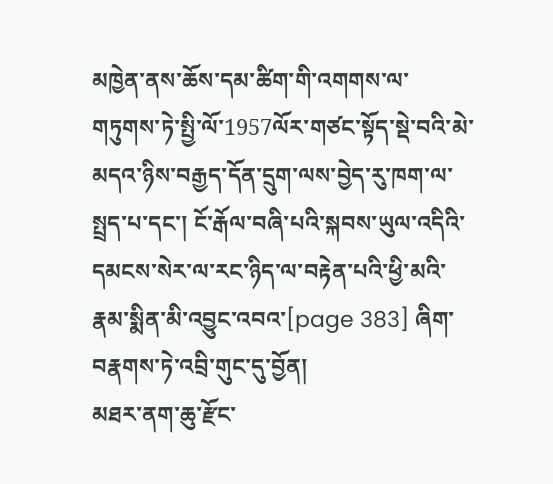མཁྱེན་ནས་ཆོས་དམ་ཚིག་གི་འགགས་ལ་གཏུགས་ཏེ་སྤྱི་ལོ་1957ལོར་གཙང་སྟོད་སྡེ་བའི་མེ་མདའ་ཉིས་བརྒྱད་དོན་དྲུག་ལས་བྱེད་རུ་ཁག་ལ་སྤྲད་པ་དང་། ངོ་རྒོལ་བཞི་པའི་སྐབས་ཡུལ་འདིའི་དམངས་སེར་ལ་རང་ཉིད་ལ་བརྟེན་པའི་ཕྱི་མའི་རྣམ་སྨིན་མི་འབྱུང་འབའ་[page 383] ཞིག་བརྣགས་ཏེ་འབྲི་གུང་དུ་བྱོན།
མཐར་ནག་ཆུ་རྫོང་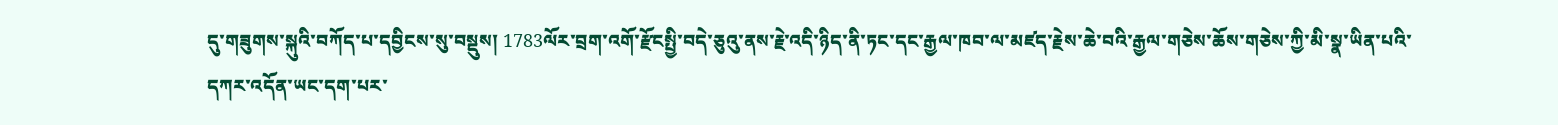དུ་གཟུགས་སྐུའི་བཀོད་པ་དབྱིངས་སུ་བསྡུས། 1783ལོར་བྲག་འགོ་རྫོངསྤྱི་བདེ་ཅུའུ་ནས་རྗེ་འདི་ཉིད་ནི་ཏང་དང་རྒྱལ་ཁབ་ལ་མཛད་རྗེས་ཆེ་བའི་རྒྱལ་གཅེས་ཆོས་གཅེས་ཀྱི་མི་སྣ་ཡིན་པའི་དཀར་འདོན་ཡང་དག་པར་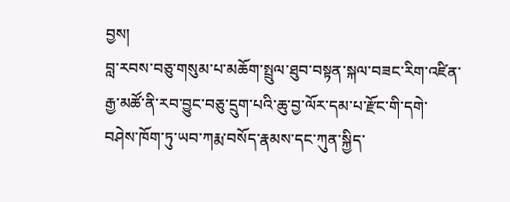བྱས།
བླ་རབས་བཅུ་གསུམ་པ་མཆོག་སྤྲུལ་ཐུབ་བསྟན་སྐལ་བཟང་རིག་འཛིན་རྒྱ་མཚོ་ནི་རབ་བྱུང་བཅུ་དྲུག་པའི་ཆུ་བྱ་ལོར་དམ་པ་རྫོང་གི་དགེ་བཤེས་ཁོག་ཏུ་ཡབ་ཀརྨ་བསོད་རྣམས་དང་ཀུན་སྐྱིད་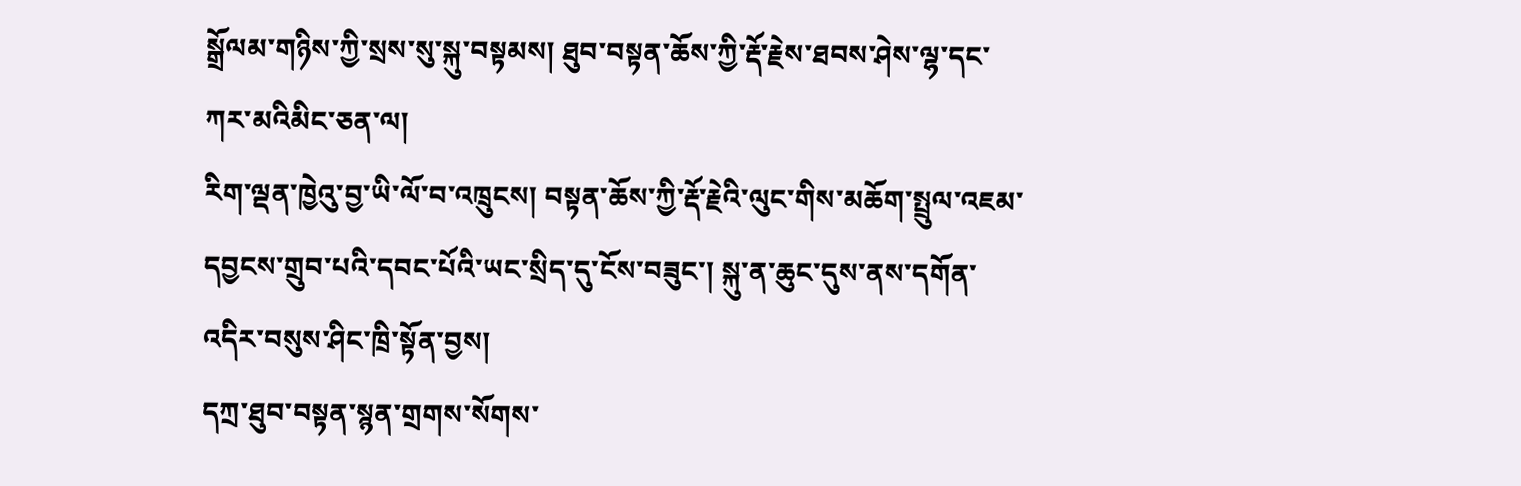སྒྲོལམ་གཉིས་ཀྱི་སྲས་སུ་སྐུ་བསྟམས། ཐུབ་བསྟན་ཆོས་ཀྱི་རྡོ་རྗེས་ཐབས་ཤེས་ལྷ་དང་ཀར་མའིམིང་ཅན་ལ།
རིག་ལྡན་ཁྱེའུ་བྱ་ཡི་ལོ་བ་འཁྲུངས། བསྟན་ཆོས་ཀྱི་རྡོ་རྗེའི་ལུང་གིས་མཆོག་སྤྲུལ་འཇམ་དབྱངས་གྲུབ་པའི་དབང་པོའི་ཡང་སྲིད་དུ་ངོས་བཟུང་། སྐུ་ན་ཆུང་དུས་ནས་དགོན་འདིར་བསུས་ཤིང་ཁྲི་སྟོན་བྱས།
དཀྲ་ཐུབ་བསྟན་སྙན་གྲགས་སོགས་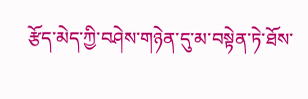རྩོད་མེད་ཀྱི་བཤེས་གཉེན་དུ་མ་བསྟེན་ཏེ་ཐོས་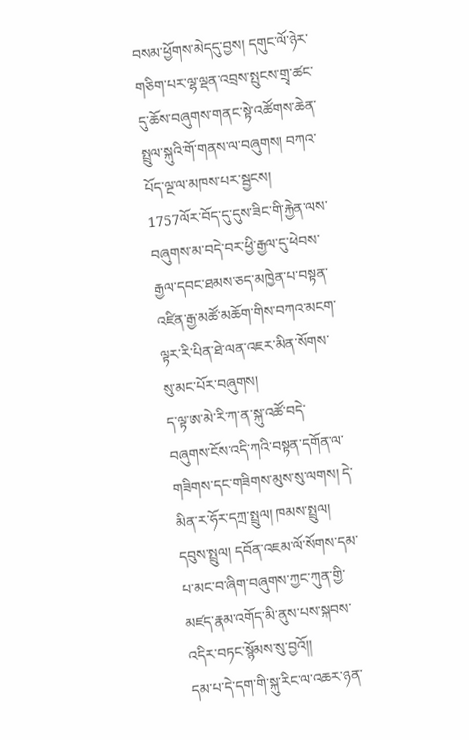བསམ་ཕྱོགས་མེདདུ་བྱས། དགུང་ལོ་ཉེར་གཅིག་པར་ལྷ་ལྡན་འབྲས་སྤུངས་གྲྭ་ཚང་དུ་ཆོས་བཞུགས་གནང་སྟེ་འཚོགས་ཆེན་སྤྲུལ་སྐུའི་གོ་གནས་ལ་བཞུགས། བཀའ་པོད་ལྔ་ལ་མཁས་པར་སྦྱངས། 1757ལོར་བོད་དུ་དུས་ཟིང་གི་རྐྱེན་ལས་བཞུགས་མ་བདེ་བར་ཕྱི་རྒྱལ་དུ་ཕེབས་རྒྱལ་དབང་ཐམས་ཅད་མཁྱེན་པ་བསྟན་འཛིན་རྒྱ་མཚོ་མཆོག་གིས་བཀའ་མངག་ལྟར་རི་པིན་ཐེ་ལན་འཇར་མིན་སོགས་སུ་མང་པོར་བཞུགས།
ད་ལྟ་ཨ་མེ་རི་ཀ་ན་སྐུ་འཚོ་བདེ་བཞུགས་ངོས་འདི་ཀའི་བསྟན་དགོན་ལ་གཟིགས་དང་གཟིགས་མུས་སུ་ལགས། དེ་མིན་ར་ཧོར་དཀྲ་སྤྲུལ། ཁམས་སྤྲུལ། དབུས་སྤྲུལ། དབོན་འཇམ་ལོ་སོགས་དམ་པ་མང་བ་ཞིག་བཞུགས་ཀྱང་ཀུན་གྱི་མཛད་རྣམ་འགོད་མི་ནུས་པས་སྐབས་འདིར་བཏང་སྙོམས་སུ་བྱའོ།།
དམ་པ་དེ་དག་གི་སྐུ་རིང་ལ་འཆར་ཉན་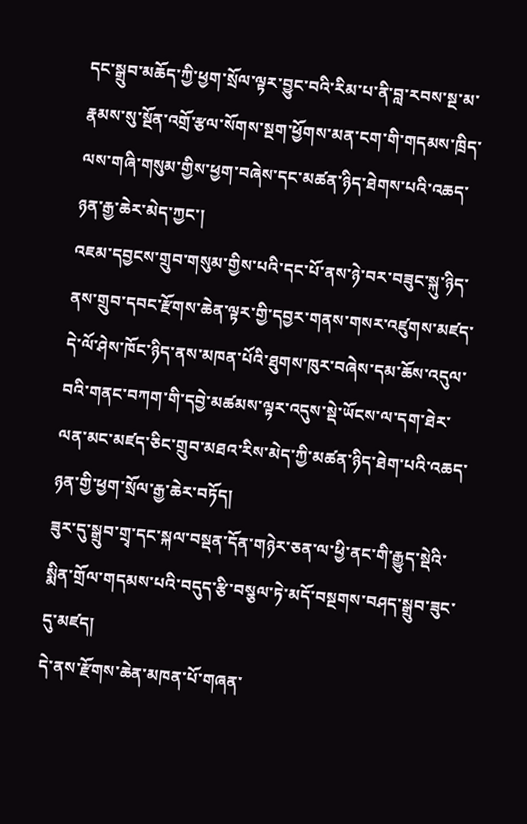དང་སྒྲུབ་མཆོད་ཀྱི་ཕྱག་སྲོལ་ལྟར་བྱུང་བའི་རིམ་པ་ནི་བླ་རབས་སྔ་མ་རྣམས་སུ་སྔོན་འགྲོ་རྩལ་སོགས་སྔག་ཕྱོགས་མན་ངག་གི་གདམས་ཁྲིད་ལས་གཞི་གསུམ་གྱིས་ཕྱག་བཞེས་དང་མཚན་ཉིད་ཐེགས་པའི་འཆད་ཉན་རྒྱ་ཆེར་མེད་ཀྱང་།
འཇམ་དབྱངས་གྲུབ་གསུམ་གྱིས་པའི་དང་པོ་ནས་ཉེ་བར་བཟུང་སྐུ་ཉིད་ནས་གྲུབ་དབང་རྫོགས་ཆེན་ལྟར་གྱི་དབྱར་གནས་གསར་འཛུགས་མཛད་དེ་ལོ་ཤེས་ཁོང་ཉིད་ནས་མཁན་པོའི་ཐུགས་ཁུར་བཞེས་དམ་ཆོས་འདུལ་བའི་གནང་བཀག་གི་དབྱེ་མཚམས་ལྟར་འདུས་སྡེ་ཡོངས་ལ་དག་ཐེར་ལན་མང་མཛད་ཅིང་གྲུབ་མཐའ་རིས་མེད་ཀྱི་མཚན་ཉིད་ཐེག་པའི་འཆད་ཉན་གྱི་ཕྱག་སྲོལ་རྒྱ་ཆེར་བཏོད།
ཟུར་དུ་སྒྲུབ་གྲྭ་དང་སྐལ་བསྡན་དོན་གཉེར་ཅན་ལ་ཕྱི་ནང་གི་རྒྱུད་སྡེའི་སྨིན་གྲོལ་གདམས་པའི་བདུད་རྩི་བསྕལ་ཏེ་མདོ་བསྔགས་བཤད་སྒྲུབ་ཟུང་དུ་མཛད།
དེ་ནས་རྫོགས་ཆེན་མཁན་པོ་གཞན་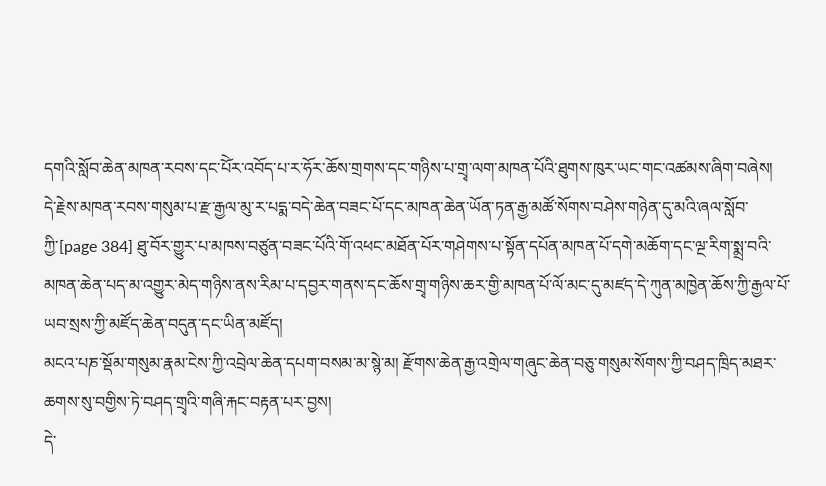དགའི་སློབ་ཆེན་མཁན་རབས་དང་པོེར་འབོད་པ་ར་ཧོར་ཆོས་གྲགས་དང་གཉིས་པ་གྲྭ་ལག་མཁན་པོའི་ཐུགས་ཁུར་ཡང་གང་འཚམས་ཞིག་བཞེས།
དེ་རྗེས་མཁན་རབས་གསུམ་པ་རྫ་རྒྱལ་མུ་ར་པདྨ་བདེ་ཆེན་བཟང་པོ་དང་མཁན་ཆེན་ཡོན་ཏན་རྒྱ་མཚོ་སོགས་བཤེས་གཉེན་དུ་མའི་ཞལ་སློབ་ཀྱི་[page 384] ཐུ་བོར་གྱུར་པ་མཁས་བཙུན་བཟང་པོའི་གོ་འཕང་མཐོན་པོར་གཤེགས་པ་སྟོན་དཔོན་མཁན་པོ་དགེ་མཆོག་དང་ལྔ་རིག་སྨྲ་བའི་མཁན་ཆེན་པད་མ་འགྱུར་མེད་གཉིས་ནས་རིམ་པ་དབྱར་གནས་དང་ཆོས་གྲྭ་གཉིས་ཆར་གྱི་མཁན་པོ་ལོ་མང་དུ་མཛད་དེ་ཀུན་མཁྱེན་ཆོས་ཀྱི་རྒྱལ་པོ་ཡབ་སྲས་ཀྱི་མཛོད་ཆེན་བདུན་དང་ཡིན་མཛོད།
མངའ་པཎ་སྡོམ་གསུམ་རྣམ་ངེས་ཀྱི་འབྲེལ་ཆེན་དཔག་བསམ་མ་སྙེ་མ། རྫོགས་ཆེན་རྒྱ་འགྲེལ་གཞུང་ཆེན་བཅུ་གསུམ་སོགས་ཀྱི་བཤད་ཁྲིད་མཐར་ཆགས་སུ་བགྱིས་ཏེ་བཤད་གྲྭའི་གཞི་རྐང་བརྟན་པར་བྱས།
དེ་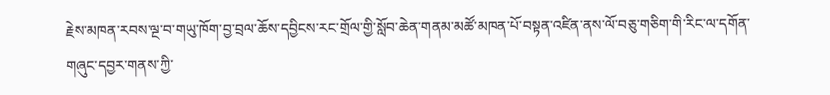རྗེས་མཁན་རབས་ལྔ་བ་གཡུ་ཁོག་བྱ་བྲལ་ཆོས་དབྱིངས་རང་གྲོལ་གྱི་སློབ་ཆེན་གནམ་མཚོ་མཁན་པོ་བསྟན་འཛིན་ནས་ལོ་བཅུ་གཅིག་གི་རིང་ལ་དགོན་གཞུང་དབྱར་གནས་ཀྱི་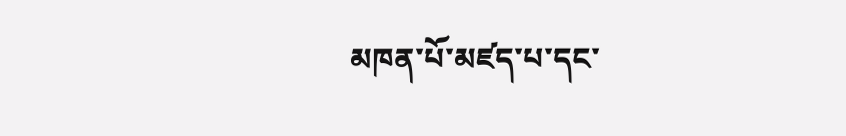མཁན་པོ་མཛད་པ་དང་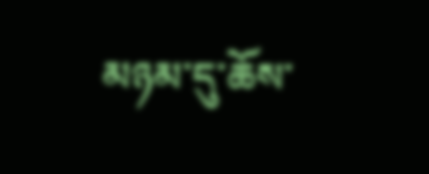མཉམ་དུ་ཆོས་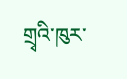གྲྭའི་ཁུར་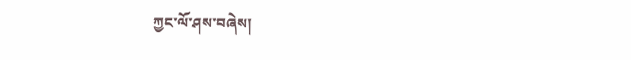ཀྱང་ལོ་ཤས་བཞེས།